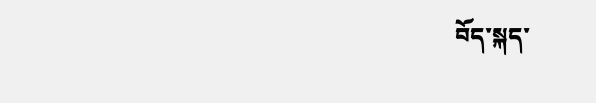བོད་སྐད་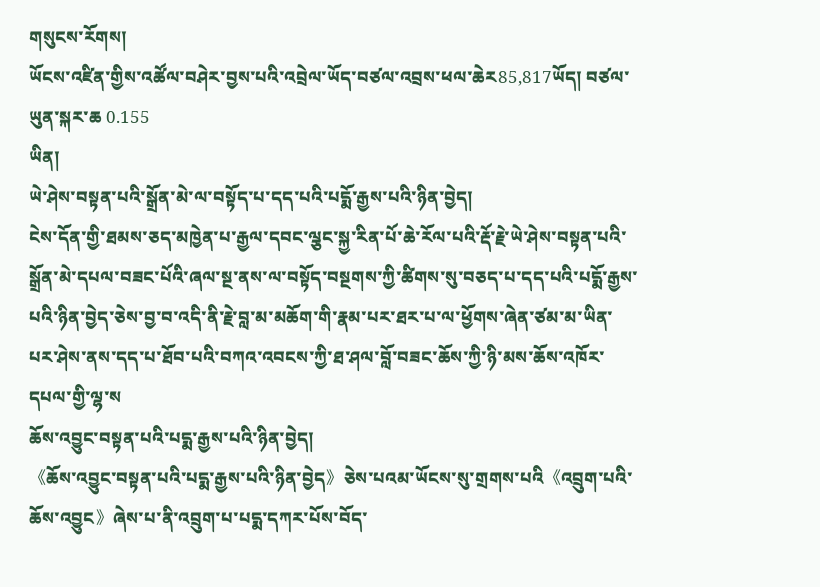གསུངས་རོགས།
ཡོངས་འཛིན་གྱིས་འཚོལ་བཤེར་བྱས་པའི་འབྲེལ་ཡོད་བཙལ་འབྲས་ཕལ་ཆེར85,817ཡོད། བཙལ་ཡུན་སྐར་ཆ 0.155
ཡིན།
ཡེ་ཤེས་བསྟན་པའི་སྒྲོན་མེ་ལ་བསྟོད་པ་དད་པའི་པདྨོ་རྒྱས་པའི་ཉིན་བྱེད།
ངེས་དོན་གྱི་ཐམས་ཅད་མཁྱེན་པ་རྒྱལ་དབང་ལྕང་སྐྱ་རིན་པོ་ཆེ་རོལ་པའི་རྡོ་རྗེ་ཡེ་ཤེས་བསྟན་པའི་སྒྲོན་མེ་དཔལ་བཟང་པོའི་ཞལ་སྔ་ནས་ལ་བསྟོད་བསྔགས་ཀྱི་ཚིགས་སུ་བཅད་པ་དད་པའི་པདྨོ་རྒྱས་པའི་ཉིན་བྱེད་ཅེས་བྱ་བ་འདི་ནི་རྗེ་བླ་མ་མཆོག་གི་རྣམ་པར་ཐར་པ་ལ་ཕྱོགས་ཞེན་ཙམ་མ་ཡིན་པར་ཤེས་ནས་དད་པ་ཐོབ་པའི་བཀའ་འབངས་ཀྱི་ཐ་ཤལ་བློ་བཟང་ཆོས་ཀྱི་ཉི་མས་ཆོས་འཁོར་དཔལ་གྱི་ལྷ་ས
ཆོས་འབྱུང་བསྟན་པའི་པདྨ་རྒྱས་པའི་ཉིན་བྱེད།
《ཆོས་འབྱུང་བསྟན་པའི་པདྨ་རྒྱས་པའི་ཉིན་བྱེད》ཅེས་པའམ་ཡོངས་སུ་གྲགས་པའི《འབྲུག་པའི་ཆོས་འབྱུང》ཞེས་པ་ནི་འབྲུག་པ་པདྨ་དཀར་པོས་བོད་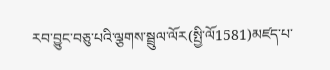རབ་བྱུང་བཅུ་པའི་ལྕགས་སྦྲུལ་ལོར(སྤྱི་ལོ1581)མཛད་པ་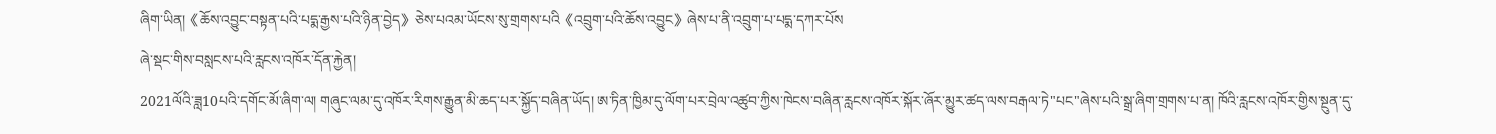ཞིག་ཡིན།《ཆོས་འབྱུང་བསྟན་པའི་པདྨ་རྒྱས་པའི་ཉིན་བྱེད》ཅེས་པའམ་ཡོངས་སུ་གྲགས་པའི《འབྲུག་པའི་ཆོས་འབྱུང》ཞེས་པ་ནི་འབྲུག་པ་པདྨ་དཀར་པོས
ཞེ་སྡང་གིས་བསླངས་པའི་རླངས་འཁོར་དོན་རྐྱེན།
2021ལོའི་ཟླ10པའི་དགོང་མོ་ཞིག་ལ། གཞུང་ལམ་དུ་འཁོར་རིགས་རྒྱུན་མི་ཆད་པར་སྐྱོད་བཞིན་ཡོད། ཨ་ཏིན་ཁྱིམ་དུ་ལོག་པར་བྲེལ་འཚུབ་ཀྱིས་ཁེངས་བཞིན་རླངས་འཁོར་སྐོར་ཞོར་མྱུར་ཚད་ལས་བརྒལ་ཏེ"པང"ཞེས་པའི་སྒྲ་ཞིག་གྲགས་པ་ན། ཁོའི་རླངས་འཁོར་གྱིས་སྔུན་དུ་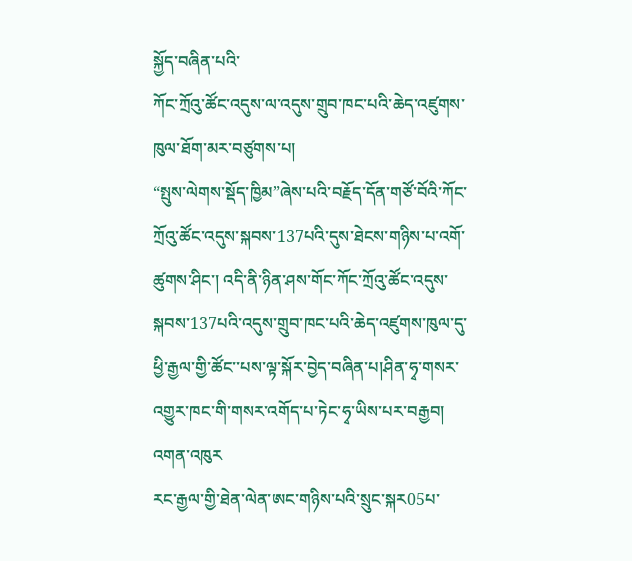སྐྱོད་བཞིན་པའི་
ཀོང་ཀྲོའུ་ཚོང་འདུས་ལ་འདུས་གྲུབ་ཁང་པའི་ཆེད་འཛུགས་ཁུལ་ཐོག་མར་བཙུགས་པ།
“སྤུས་ལེགས་སྡོད་ཁྱིམ”ཞེས་པའི་བརྗོད་དོན་གཙོ་བོའི་ཀོང་ཀྲོའུ་ཚོང་འདུས་སྐབས་137པའི་དུས་ཐེངས་གཉིས་པ་འགོ་ཚུགས་ཤིང་། འདི་ནི་ཉིན་ཤས་གོང་ཀོང་ཀྲོའུ་ཚོང་འདུས་སྐབས་137པའི་འདུས་གྲུབ་ཁང་པའི་ཆེད་འཛུགས་ཁུལ་དུ་ཕྱི་རྒྱལ་གྱི་ཚོང་་པས་ལྟ་སྐོར་བྱེད་བཞིན་པ།ཤིན་ཧྭ་གསར་འགྱུར་ཁང་གི་གསར་འགོད་པ་ཏེང་ཧྭ་ཡིས་པར་བརྒྱབ། འགན་འཁུར
རང་རྒྱལ་གྱི་ཐེན་ལེན་ཨང་གཉིས་པའི་སྲུང་སྐར05པ་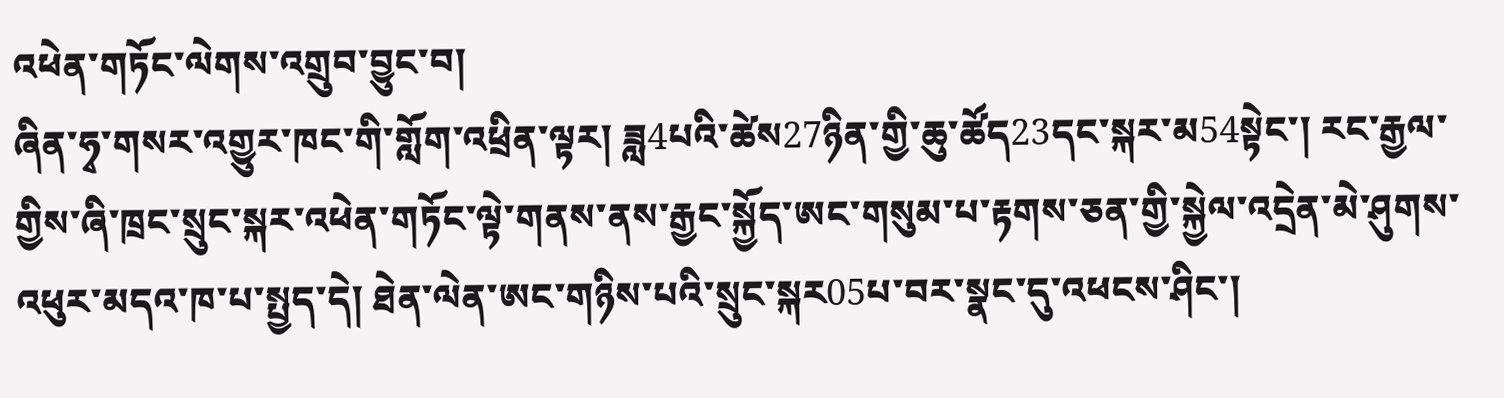འཕེན་གཏོང་ལེགས་འགྲུབ་བྱུང་བ།
ཞིན་ཧྭ་གསར་འགྱུར་ཁང་གི་གློག་འཕྲིན་ལྟར། ཟླ4པའི་ཚེས27ཉིན་གྱི་ཆུ་ཚོད23དང་སྐར་མ54སྟེང་། རང་རྒྱལ་གྱིས་ཞི་ཁྲང་སྲུང་སྐར་འཕེན་གཏོང་ལྟེ་གནས་ནས་རྒྱང་སྐྱོད་ཨང་གསུམ་པ་རྟགས་ཅན་གྱི་སྐྱེལ་འདྲེན་མེ་ཤུགས་འཕུར་མདའ་ཁ་པ་སྤྱད་དེ། ཐེན་ལེན་ཨང་གཉིས་པའི་སྲུང་སྐར05པ་བར་སྣང་དུ་འཕངས་ཤིང་།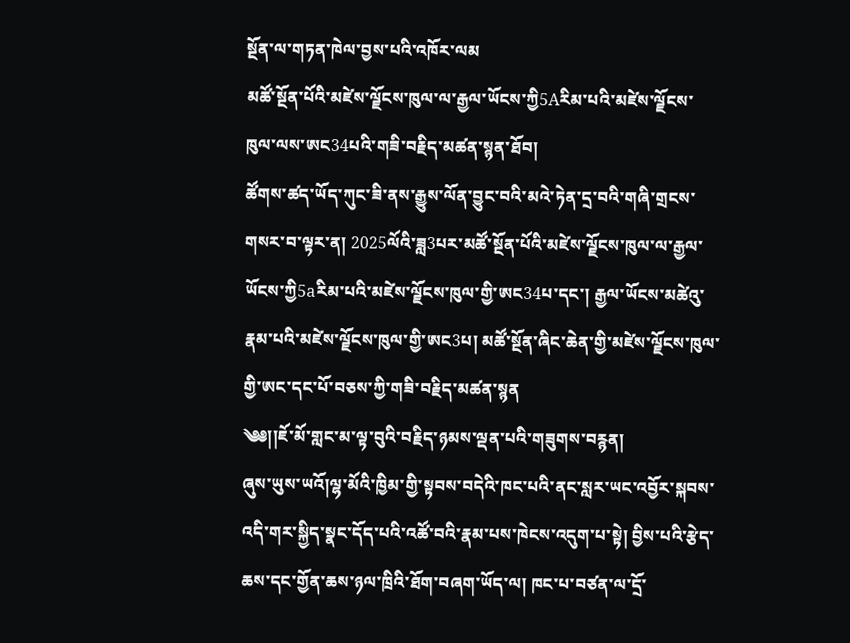སྔོན་ལ་གཏན་ཁེལ་བྱས་པའི་འཁོར་ལམ
མཚོ་སྔོན་པོའི་མཛེས་ལྗོངས་ཁུལ་ལ་རྒྱལ་ཡོངས་ཀྱི5Aརིམ་པའི་མཛེས་ལྗོངས་ཁུལ་ལས་ཨང34པའི་གཟི་བརྗིད་མཚན་སྙན་ཐོབ།
ཚོགས་ཚད་ཡོད་ཀུང་ཟི་ནས་རྒྱུས་ལོན་བྱུང་བའི་མའེ་ཏེན་དྲ་བའི་གཞི་གྲངས་གསར་བ་ལྟར་ན། 2025ལོའི་ཟླ3པར་མཚོ་སྔོན་པོའི་མཛེས་ལྗོངས་ཁུལ་ལ་རྒྱལ་ཡོངས་ཀྱི5aརིམ་པའི་མཛེས་ལྗོངས་ཁུལ་གྱི་ཨང34པ་དང་། རྒྱལ་ཡོངས་མཚེའུ་རྣམ་པའི་མཛེས་ལྗོངས་ཁུལ་གྱི་ཨང3པ། མཚོ་སྔོན་ཞིང་ཆེན་གྱི་མཛེས་ལྗོངས་ཁུལ་གྱི་ཨང་དང་པོ་བཅས་ཀྱི་གཟི་བརྗིད་མཚན་སྙན
༄༅།།ཇོ་མོ་གླང་མ་ལྟ་བུའི་བརྗིད་ཉམས་ལྡན་པའི་གཟུགས་བརྙན།
ཞུས་ཡུས་ཡའོ།ལྷ་མོའི་ཁྱིམ་གྱི་སྟབས་བདེའི་ཁང་པའི་ནང་སླར་ཡང་འབྱོར་སྐབས་འདི་གར་སྐྱིད་སྣང་དོད་པའི་འཚོ་བའི་རྣམ་པས་ཁེངས་འདུག་པ་སྟེ། བྱིས་པའི་རྩེད་ཆས་དང་གྱོན་ཆས་ཉལ་ཁྲིའི་ཐོག་བཞག་ཡོད་ལ། ཁང་པ་བཙན་ལ་དྲོ་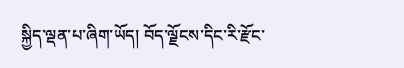སྐྱིད་ལྡན་པ་ཞིག་ཡོད། བོད་ལྗོངས་དིང་རི་རྫོང་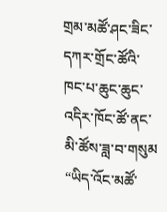གྲམ་མཚོ་ཤང་ཟིང་དཀར་གྲོང་ཚོའི་ཁང་པ་ཆུང་ཆུང་འདིར་ཁོང་ཚོ་ནང་མི་ཚོས་ཟླ་བ་གསུམ
“ཡིད་འོང་མཚོ་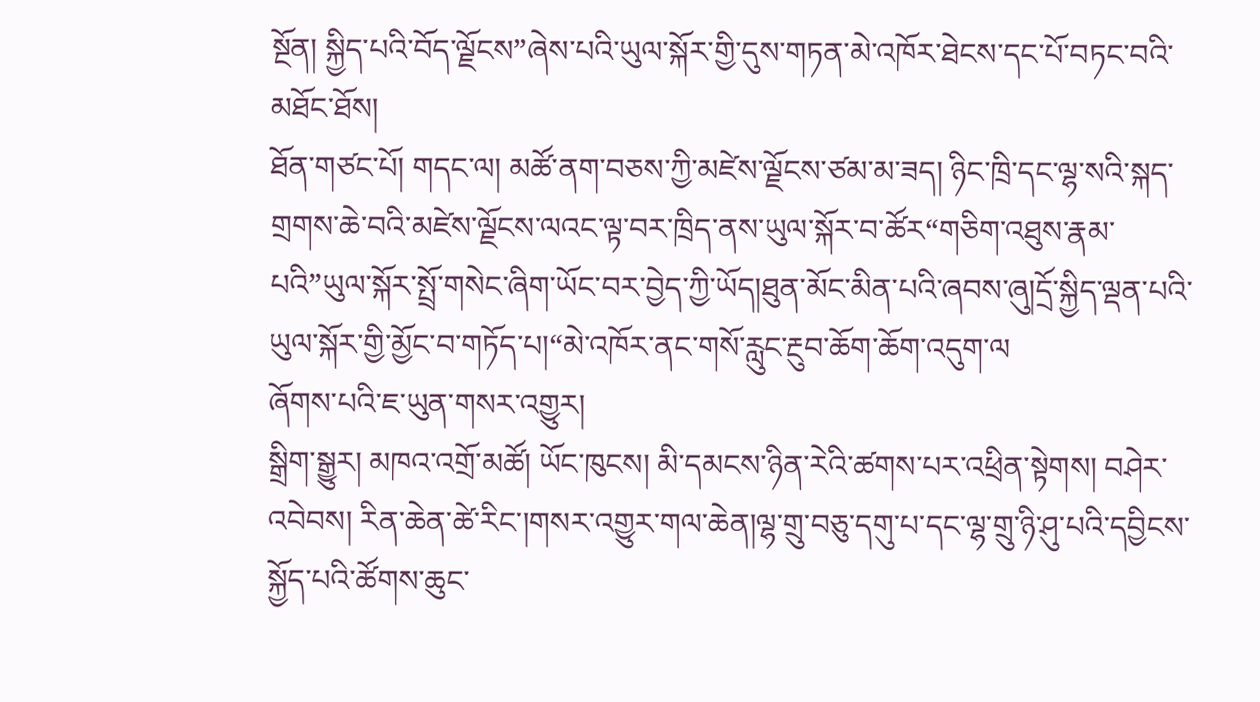སྔོན། སྐྱིད་པའི་བོད་ལྗོངས”ཞེས་པའི་ཡུལ་སྐོར་གྱི་དུས་གཏན་མེ་འཁོར་ཐེངས་དང་པོ་བཏང་བའི་མཐོང་ཐོས།
ཐོན་གཙང་པོ། གདང་ལ། མཚོ་ནག་བཅས་ཀྱི་མཛེས་ལྗོངས་ཙམ་མ་ཟད། ཉིང་ཁྲི་དང་ལྷ་སའི་སྐད་གྲགས་ཆེ་བའི་མཛེས་ལྗོངས་ལའང་ལྟ་བར་ཁྲིད་ནས་ཡུལ་སྐོར་བ་ཚོར“གཅིག་འཐུས་རྣམ་པའི”ཡུལ་སྐོར་སྤྲོ་གསེང་ཞིག་ཡོང་བར་བྱེད་ཀྱི་ཡོད།ཐུན་མོང་མིན་པའི་ཞབས་ཞུ།དྲོ་སྐྱིད་ལྡན་པའི་ཡུལ་སྐོར་གྱི་མྱོང་བ་གཏོད་པ།“མེ་འཁོར་ནང་གསོ་རླུང་རྔུབ་ཆོག་ཆོག་འདུག་ལ
ཞོགས་པའི་ཇ་ཡུན་གསར་འགྱུར།
སྒྲིག་སྒྱུར། མཁའ་འགྲོ་མཚོ། ཡོང་ཁུངས། མི་དམངས་ཉིན་རེའི་ཚགས་པར་འཕྲིན་སྟེགས། བཤེར་འབེབས། རིན་ཆེན་ཚེ་རིང་།གསར་འགྱུར་གལ་ཆེན།ལྷ་གྲུ་བཅུ་དགུ་པ་དང་ལྷ་གྲུ་ཉི་ཤུ་པའི་དབྱིངས་སྐྱོད་པའི་ཚོགས་ཆུང་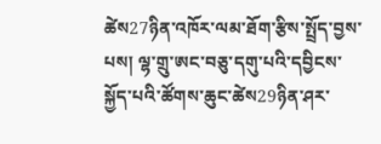ཚེས27ཉིན་འཁོར་ལམ་ཐོག་རྩིས་སྤྲོད་བྱས་པས། ལྷ་གྲུ་ཨང་བཅུ་དགུ་པའི་དབྱིངས་སྐྱོད་པའི་ཚོགས་ཆུང་ཚེས29ཉིན་ཤར་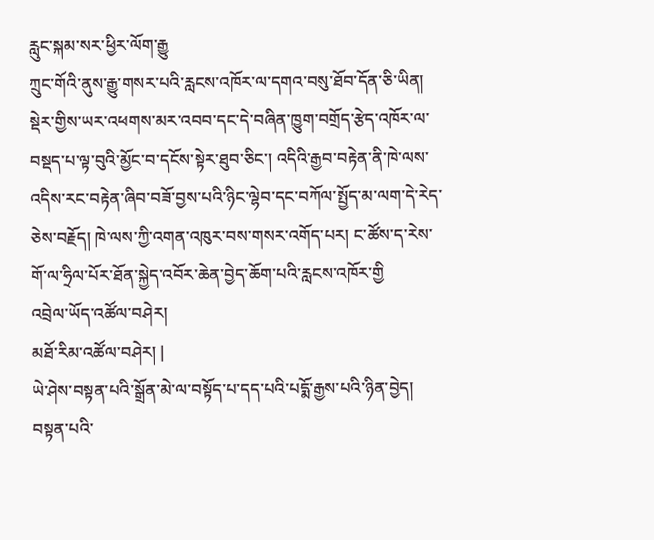རླུང་སྐམ་སར་ཕྱིར་ལོག་རྒྱུ
ཀྲུང་གོའི་ནུས་རྒྱུ་གསར་པའི་རླངས་འཁོར་ལ་དགའ་བསུ་ཐོབ་དོན་ཅི་ཡིན།
སྡེར་གྱིས་ཡར་འཕགས་མར་འབབ་དང་དེ་བཞིན་ཁྱུག་བགྲོད་རྩེད་འཁོར་ལ་བསྡད་པ་ལྟ་བུའི་མྱོང་བ་དངོས་སྟེར་ཐུབ་ཅིང་། འདིའི་རྒྱབ་བརྟེན་ནི་ཁེ་ལས་འདིས་རང་བརྟེན་ཞིབ་བཟོ་བྱས་པའི་ཉིང་ལྷེབ་དང་བཀོལ་སྤྱོད་མ་ལག་དེ་རེད་ཅེས་བརྗོད། ཁེ་ལས་ཀྱི་འགན་འཁུར་བས་གསར་འགོད་པར། ང་ཚོས་ད་རེས་གོ་ལ་ཧྲིལ་པོར་ཐོན་སྐྱེད་འབོར་ཆེན་བྱེད་ཆོག་པའི་རླངས་འཁོར་གྱི
འབྲེལ་ཡོད་འཚོལ་བཤེར།
མཐོ་རིམ་འཚོལ་བཤེར། |
ཡེ་ཤེས་བསྟན་པའི་སྒྲོན་མེ་ལ་བསྟོད་པ་དད་པའི་པདྨོ་རྒྱས་པའི་ཉིན་བྱེད།
བསྟན་པའི་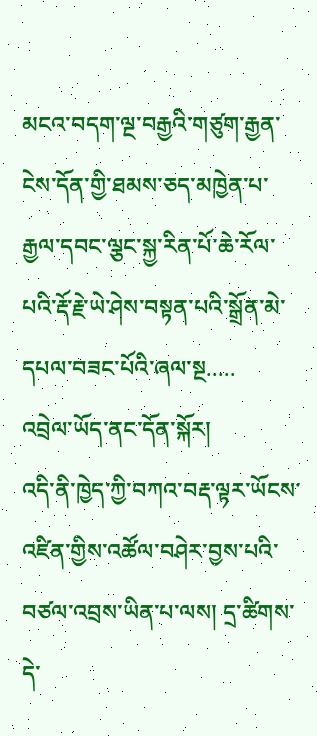མངའ་བདག་ལྔ་བརྒྱའི་གཙུག་རྒྱན་ངེས་དོན་གྱི་ཐམས་ཅད་མཁྱེན་པ་རྒྱལ་དབང་ལྕང་སྐྱ་རིན་པོ་ཆེ་རོལ་པའི་རྡོ་རྗེ་ཡེ་ཤེས་བསྟན་པའི་སྒྲོན་མེ་དཔལ་བཟང་པོའི་ཞལ་སྔ.....
འབྲེལ་ཡོད་ནང་དོན་སྐོར།
འདི་ནི་ཁྱེད་ཀྱི་བཀའ་བརྡ་ལྟར་ཡོངས་འཛིན་གྱིས་འཚོལ་བཤེར་བྱས་པའི་བཙལ་འབྲས་ཡིན་པ་ལས། དྲ་ཚིགས་དེ་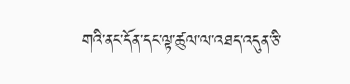གའི་ནང་དོན་དང་ལྟ་ཚུལ་ལ་འཐད་འདུན་ཅི་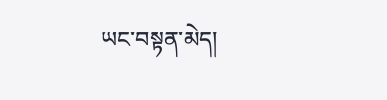ཡང་བསྟན་མེད།